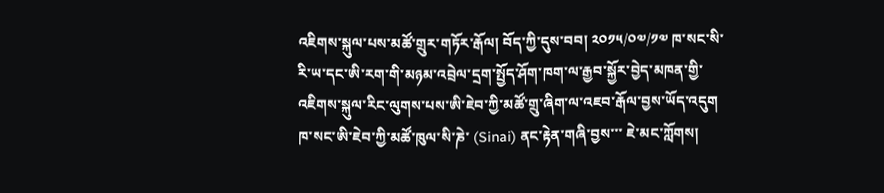འཇིགས་སྐུལ་པས་མཚོ་གྲུར་གཏོར་རྒོལ། བོད་ཀྱི་དུས་བབ། ༢༠༡༥/༠༧/༡༧ ཁ་སང་སི་རི་ཡ་དང་ཨི་རག་གི་མཉམ་འབྲེལ་དྲག་སྤྱོད་ཤོག་ཁག་ལ་རྒྱབ་སྐྱོར་བྱེད་མཁན་གྱི་འཇིགས་སྐུལ་རིང་ལུགས་པས་ཨི་ཇེབ་ཀྱི་མཚོ་གྲུ་ཞིག་ལ་འཇབ་རྒོལ་བྱས་ཡོད་འདུག ཁ་སང་ཨི་ཇེབ་ཀྱི་མཚོ་ཁུལ་སི་ཎེ་ (Sinai) ནང་རྟེན་གཞི་བྱས་་་ ཇེ་མང་ཀློགས།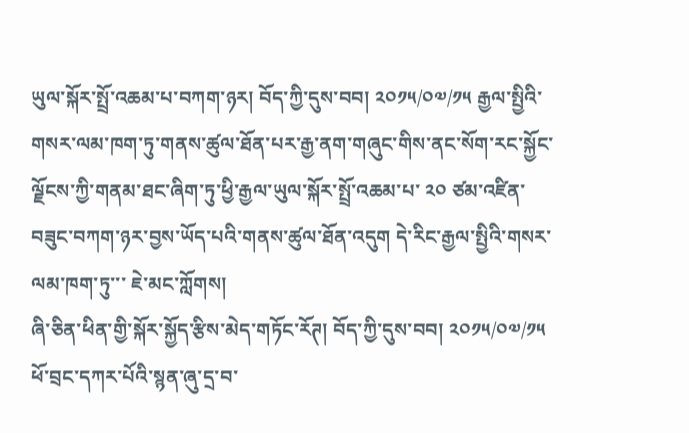ཡུལ་སྐོར་སྤྲོ་འཆམ་པ་བཀག་ཉར། བོད་ཀྱི་དུས་བབ། ༢༠༡༥/༠༧/༡༥ རྒྱལ་སྤྱིའི་གསར་ལམ་ཁག་ཏུ་གནས་ཚུལ་ཐོན་པར་རྒྱ་ནག་གཞུང་གིས་ནང་སོག་རང་སྐྱོང་ལྗོངས་ཀྱི་གནམ་ཐང་ཞིག་ཏུ་ཕྱི་རྒྱལ་ཡུལ་སྐོར་སྤྲོ་འཆམ་པ་ ༢༠ ཙམ་འཛིན་བཟུང་བཀག་ཉར་བྱས་ཡོད་པའི་གནས་ཚུལ་ཐོན་འདུག དེ་རིང་རྒྱལ་སྤྱིའི་གསར་ལམ་ཁག་ཏུ་་་ ཇེ་མང་ཀློགས།
ཞི་ཅིན་ཕིན་གྱི་སྐོར་སྐྱོད་རྩིས་མེད་གཏོང་རོཊ། བོད་ཀྱི་དུས་བབ། ༢༠༡༥/༠༧/༡༥ ཕོ་བྲང་དཀར་པོའི་སྙན་ཞུ་དྲ་བ་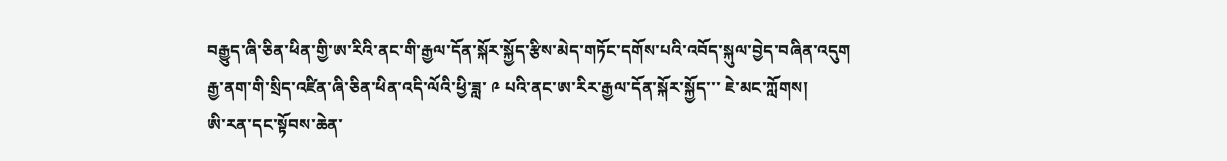བརྒྱུད་ཞི་ཅིན་ཕིན་གྱི་ཨ་རིའི་ནང་གི་རྒྱལ་དོན་སྐོར་སྐྱོད་རྩིས་མེད་གཏོང་དགོས་པའི་འབོད་སྐུལ་བྱེད་བཞིན་འདུག རྒྱ་ནག་གི་སྲིད་འཛིན་ཞི་ཅིན་ཕིན་འདི་ལོའི་ཕྱི་ཟླ་ ༩ པའི་ནང་ཨ་རིར་རྒྱལ་དོན་སྐོར་སྐྱོད་་་ ཇེ་མང་ཀློགས།
ཨི་རན་དང་སྟོབས་ཆེན་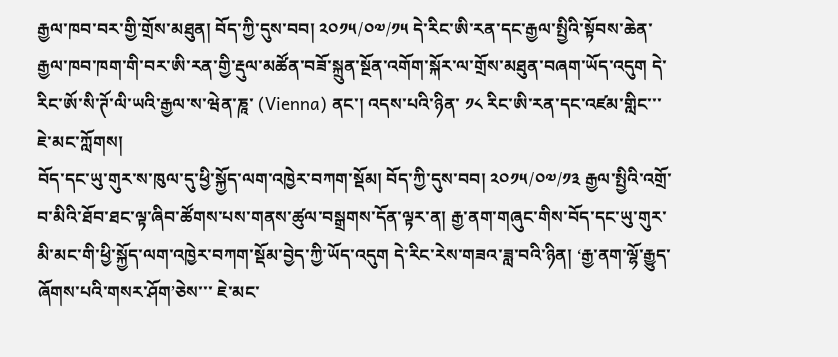རྒྱལ་ཁབ་བར་གྱི་གྲོས་མཐུན། བོད་ཀྱི་དུས་བབ། ༢༠༡༥/༠༧/༡༥ དེ་རིང་ཨི་རན་དང་རྒྱལ་སྤྱིའི་སྟོབས་ཆེན་རྒྱལ་ཁབ་ཁག་གི་བར་ཨི་རན་གྱི་རྡུལ་མཚོན་བཟོ་སྐྲུན་སྔོན་འགོག་སྐོར་ལ་གྲོས་མཐུན་བཞག་ཡོད་འདུག དེ་རིང་ཨོ་སི་ཊོ་ལི་ཡའི་རྒྱལ་ས་ཝེན་ཎཱ་ (Vienna) ནང་། འདས་པའི་ཉིན་ ༡༨ རིང་ཨི་རན་དང་འཛམ་གླིང་་་ ཇེ་མང་ཀློགས།
བོད་དང་ཡུ་གུར་ས་ཁུལ་དུ་ཕྱི་སྐྱོད་ལག་འཁྱེར་བཀག་སྡོམ། བོད་ཀྱི་དུས་བབ། ༢༠༡༥/༠༧/༡༣ རྒྱལ་སྤྱིའི་འགྲོ་བ་མིའི་ཐོབ་ཐང་ལྟ་ཞིབ་ཚོགས་པས་གནས་ཚུལ་བསྒྲགས་དོན་ལྟར་ན། རྒྱ་ནག་གཞུང་གིས་བོད་དང་ཡུ་གུར་མི་མང་གི་ཕྱི་སྐྱོད་ལག་འཁྱེར་བཀག་སྡོམ་བྱེད་ཀྱི་ཡོད་འདུག དེ་རིང་རེས་གཟའ་ཟླ་བའི་ཉིན། ‘རྒྱ་ནག་ལྷོ་རྒྱུད་ཞོགས་པའི་གསར་ཤོག’ཅེས་་་ ཇེ་མང་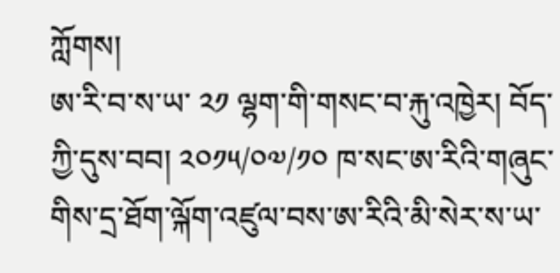ཀློགས།
ཨ་རི་བ་ས་ཡ་ ༢༡ ལྷག་གི་གསང་བ་རྐུ་འཁྱེར། བོད་ཀྱི་དུས་བབ། ༢༠༡༥/༠༧/༡༠ ཁ་སང་ཨ་རིའི་གཞུང་གིས་དྲ་ཐོག་ལྐོག་འཛུལ་བས་ཨ་རིའི་མི་སེར་ས་ཡ་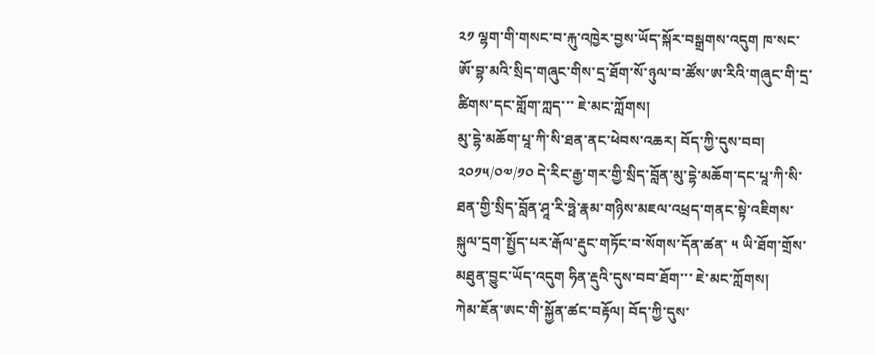༢༡ ལྷག་གི་གསང་བ་རྐུ་འཁྱེར་བྱས་ཡོད་སྐོར་བསྒྲགས་འདུག ཁ་སང་ཨོ་བྷ་མའི་སྲིད་གཞུང་གིས་དྲ་ཐོག་སོ་ཉུལ་བ་ཚོས་ཨ་རིའི་གཞུང་གི་དྲ་ཚིགས་དང་གློག་ཀླད་་་ ཇེ་མང་ཀློགས།
མུ་དྷེ་མཆོག་པཱ་ཀི་སི་ཐན་ནང་ཕེབས་འཆར། བོད་ཀྱི་དུས་བབ། ༢༠༡༥/༠༧/༡༠ དེ་རིང་རྒྱ་གར་གྱི་སྲིད་བློན་མུ་དྷེ་མཆོག་དང་པཱ་ཀི་སི་ཐན་གྱི་སྲིད་བློན་ཤཱ་རི་ཧྥེ་རྣམ་གཉིས་མཇལ་འཕྲད་གནང་སྟེ་འཇིགས་སྐུལ་དྲག་སྤྱོད་པར་རྒོལ་རྡུང་གཏོང་བ་སོགས་དོན་ཚན་ ༥ ཡི་ཐོག་གྲོས་མཐུན་བྱུང་ཡོད་འདུག ཧིན་རྡུའི་དུས་བབ་ཐོག་་་ ཇེ་མང་ཀློགས།
ཀེམ་ཇོན་ཨང་གི་སྐྱོན་ཚང་བརྟོལ། བོད་ཀྱི་དུས་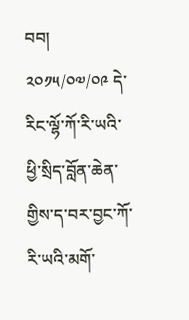བབ། ༢༠༡༥/༠༧/༠༩ དེ་རིང་ལྷོ་ཀོ་རི་ཡའི་ཕྱི་སྲིད་བློན་ཆེན་གྱིས་ད་བར་བྱང་ཀོ་རི་ཡའི་མགོ་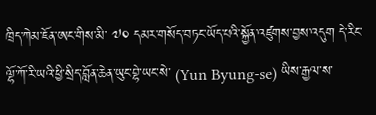ཁྲིད་ཀེམ་ཇོན་ཨང་གིས་མི་ ༧༠ དམར་གསོད་བཏང་ཡོད་པའི་སྐྱོན་འཛུགས་བྱས་འདུག དེ་རིང་ལྷོ་ཀོ་རི་ཡའི་ཕྱི་སྲིད་བློན་ཆེན་ཡུང་བྷེ་ཡང་སེ་ (Yun Byung-se) ཡིས་རྒྱལ་ས་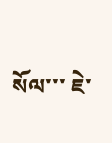སོལ་་་ ཇེ་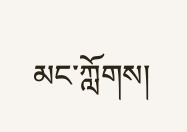མང་ཀློགས།